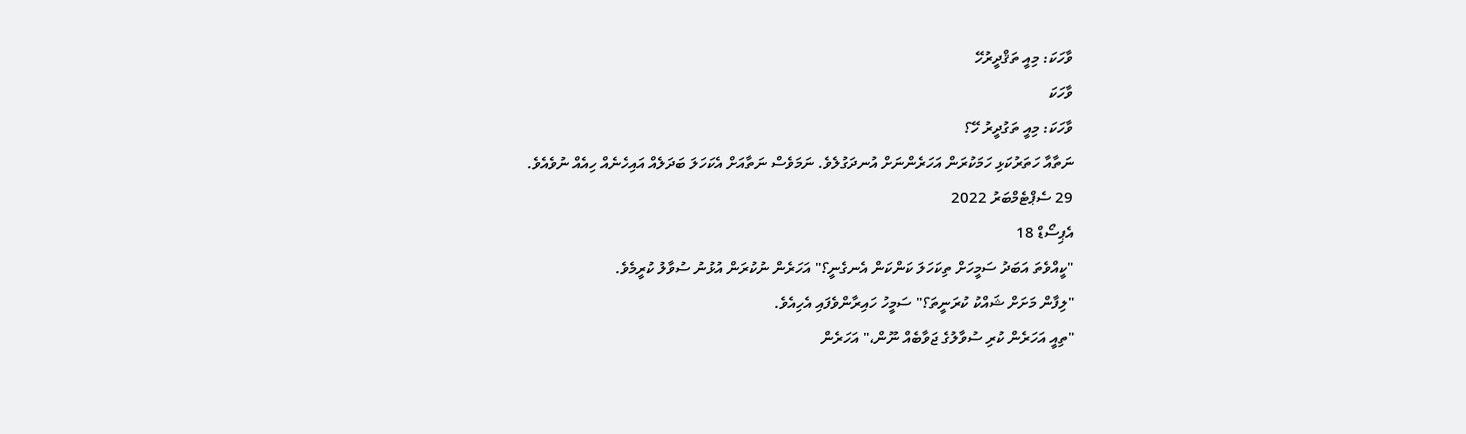ވާހަކަ: މިއީ ތަޤްދީރުހޭ
ވާހަކަ
ވާހަކަ: މިއީ ތަގުދީރު ހޭ؟
ނަތާއާ ހަތަރުކަޅި ހަމަކުރަން އަހަރެންނަށް އުނދަގުލެވެ. ނަމަވެސް ނަތާއަށް އެކަހަލަ ބަދަލެއް އައިހެނެއް ހިއެއް ނުވެއެވެ.
29 ސެޕްޓެމްބަރު 2022
އެޕިސޯޑް 18
"ކީއްވެތަ އަބަދު ސަމީހަށް ތިކަހަލަ ކަންކަން އެނގެނީ؟" އަހަރެން ނުކުރަން އުޅުނު ސުވާލު ކުރީމެވެ.
"ލިފާން މަށަށް ޝައްކު ކުރަނީތަ؟" ސަމީހު ހައިރާންވެފައި އެހިއެވެ.
"ތިއީ އަހަރެން ކުރި ސުވާލުގެ ޖަވާބެއް ނޫން،" އަހަރެން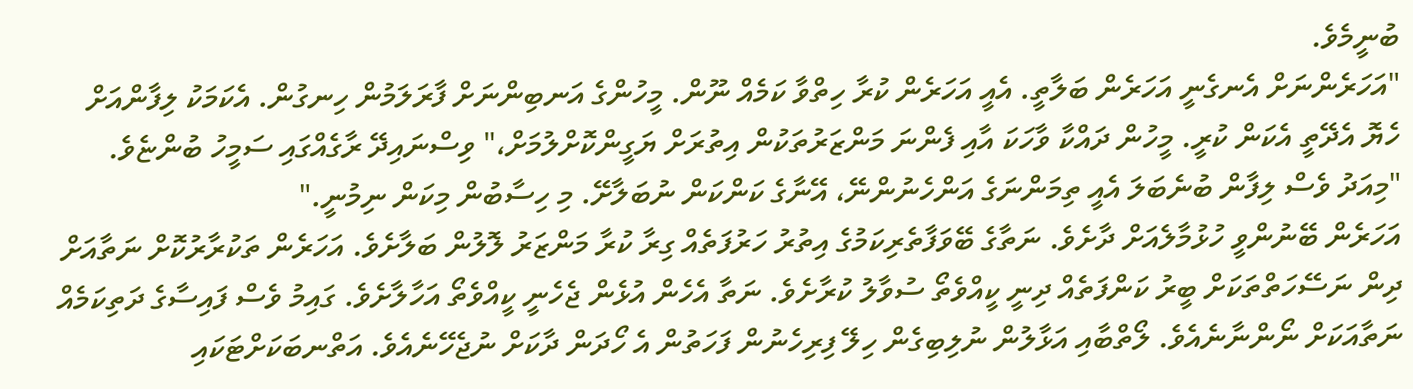ބުނީމެވެ.
"އަހަރެންނަށް އެނގެނީ އަހަރެން ބަލާތީ. އެއީ އަހަރެން ކުރާ ހިތްވާ ކަމެއް ނޫން. މީހުންގެ އަނބިންނަށް ފާރަލަމުން ހިނގުން. އެކަމަކު ލިފާންއަށް ހެޔޮ އެދޭތީ އެކަން ކުރީ. މީހުން ދައްކާ ވާހަކަ އާއި ފެންނަ މަންޒަރުތަކުން އިތުރަށް ޔަގީންކޮށްލުމަށް،" ވިސްނައިދޭ ރާގެއްގައި ސަމީހު ބުންޏެވެ. "މިއަދު ވެސް ލިފާން ބުނެބަލަ އެއީ ތިމަންނަގެ އަންހެނުންނޭ، އޭނާގެ ކަންކަން ނުބަލާށޭ. މި ހިސާބުން މިކަން ނިމުނީ."
އަހަރެން ބޭނުންވީ ހުޅުމާލެއަށް ދާށެވެ. ނަތާގެ ބޭވަފާތެރިކަމުގެ އިތުރު ހަރުފަތެއް ގިރާ ކުރާ މަންޒަރު ލޮލުން ބަލާށެވެ. އަހަރެން ތަކުރާރުކޮށް ނަތާއަށް ދިން ނަސޭހަތްތަކަށް ބީރު ކަންފަތެއް ދިނީ ކީއްވެތޯ ސުވާލު ކުރާށެވެ. ނަތާ އެހެން އުޅެން ޖެހެނީ ކީއްވެތޯ އަހާލާށެވެ. ގައިމު ވެސް ފައިސާގެ ދަތިކަމެއް ނަތާއަކަށް ނޯންނާނެއެވެ. ލޯތްބާއި އަޅާލުން ނުލިބިގެން ހިލޭ ފިރިހެނުން ފަހަތުން އެ ހޯދަން ދާކަށް ނުޖެހޭނެއެވެ. އަތްނބަކަށްޓަކައި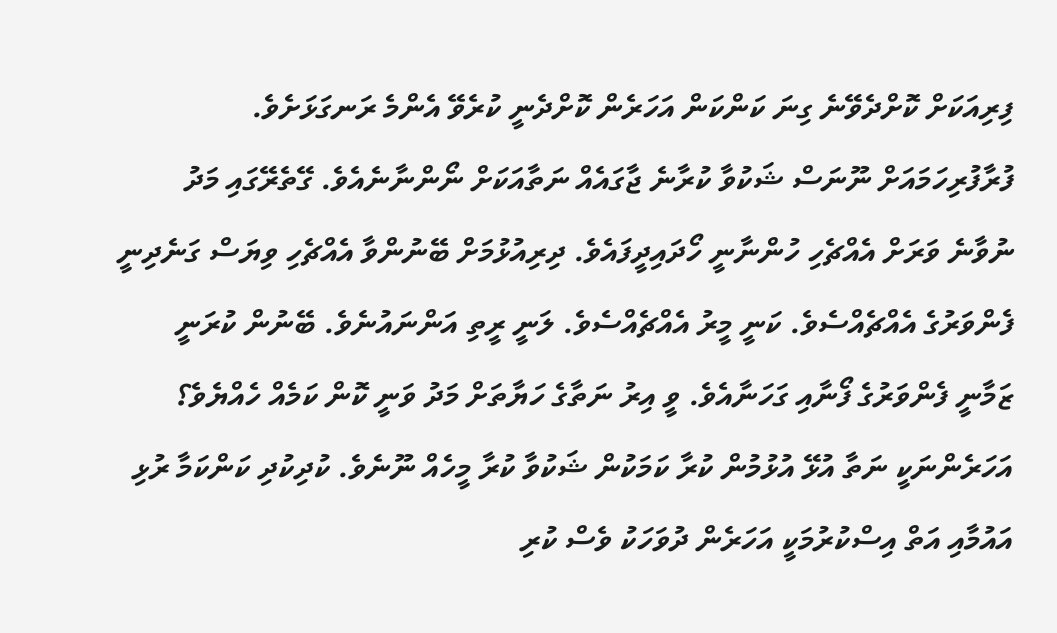ފިރިއަކަށް ކޮށްދެވޭނެ ގިނަ ކަންކަން އަހަރެން ކޮށްދެނީ ކުރެވޭ އެންމެ ރަނގަޅަށެވެ. ފުރާފުރިހަމައަށް ނޫނަސް ޝަކުވާ ކުރާނެ ޖާގައެއް ނަތާއަކަށް ނޯންނާނެއެވެ. ގޭތެރޭގައި މަދު ނުވާނެ ވަރަށް އެއްޗެހި ހުންނާނީ ހޯދައިދީފައެވެ. ދިރިއުޅުމަށް ބޭނުންވާ އެއްޗެހި ވިޔަސް ގަނެދިނީ ފެންވަރުގެ އެއްޗެއްސެވެ. ކަނީ މީރު އެއްޗެއްސެވެ. ލަނީ ރީތި އަންނައުނެވެ. ބޭނުން ކުރަނީ ޒަމާނީ ފެންވަރުގެ ފޯނާއި ގަހަނާއެވެ. ވީ އިރު ނަތާގެ ހަޔާތަށް މަދު ވަނީ ކޮން ކަމެއް ހެއްޔެވެ؟ އަހަރެންނަކީ ނަތާ އުޅޭ އުޅުމުން ކުރާ ކަމަކުން ޝަކުވާ ކުރާ މީހެއް ނޫނެވެ. ކުދިކުދި ކަންކަމާ ރުޅި އައުމާއި އަތް އިސްކުރުމަކީ އަހަރެން ދުވަހަކު ވެސް ކުރި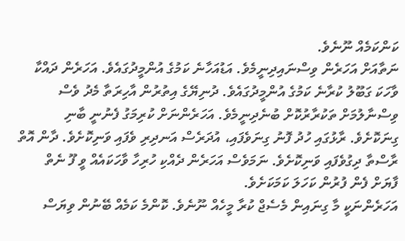ކަންކަމެއް ނޫނެވެ.
ނަތާއަށް އަހަރެން ވިސްނައިދިނީމެވެ. އަޑުއަހާނެ ކަމުގެ އުންމީދުގައެވެ. އަހަރެން ދައްކާ ވާހަކަ ގަބޫލު ކުރާނެ ކަމުގެ އުންމީދުގައެވެ. ދުނިޔޭގެ އިތުރުން އާހިރަތާ މެދު ވެސް ވިސްނާލުމަށް ތަކުރާރުކޮށް ބުނެދިނީމެވެ. އަހަރެންނަށް ކުރިމަގު ފެނުނީ ބާނި ގިނަކޮށެވެ. ރާޅުގައި ހުދު ފޮނު ގިނަވެފައި، އުދަރެސް އަނދިރި ވެފައި ވަނިކޮށެވެ. ދާން އޮތް ރާސްތާ ދިގުވެފައި ވަނިކޮށެވެ. ނަމަވެސް އަހަރެން ދެއްކި ހުރިހާ ވާހަކައެއް ވީ ފޫ ނެތް ފާޔަށް ފެން ފުރުން ކަހަލަ ކަމަކަށެވެ.
އަހަރެންނަކީ މާ ގިނައިން މެސެޖް ކުރާ މީހެއް ނޫނެވެ. ކޮންމެ ކަމެއް ބޭނުން ވިޔަސް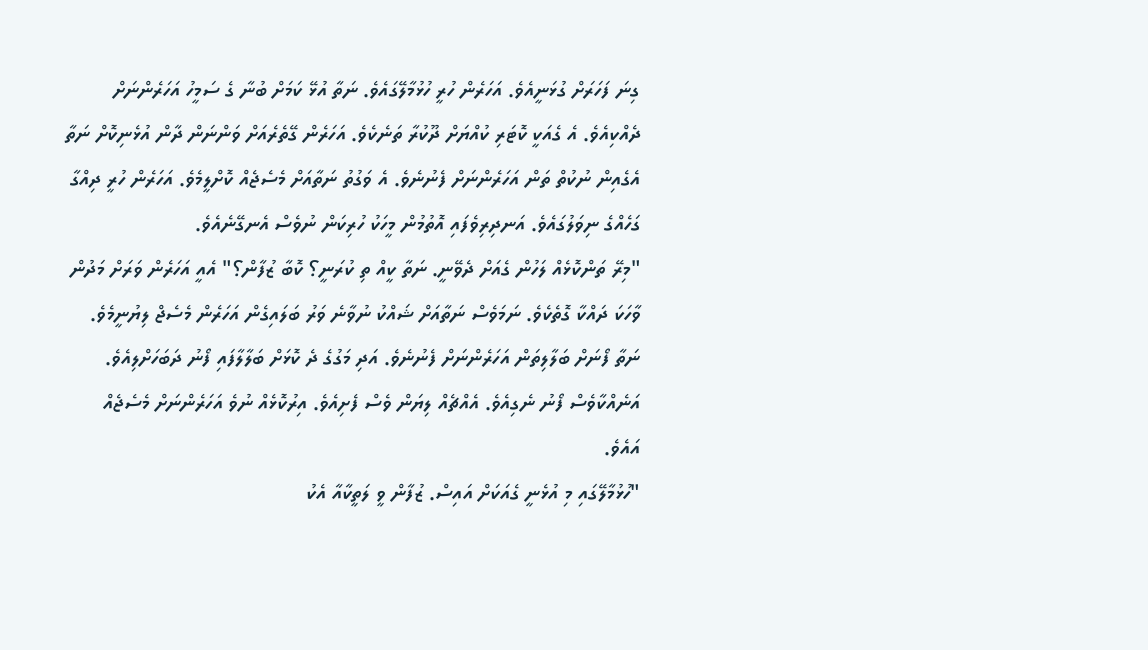ގިނަ ފަހަރަށް ގުޅަނީއެވެ. އަހަރެން ހުރީ ހުޅުމާލޭގައެވެ. ނަތާ އުޅޭ ކަމަށް ބުނާ ގެ ސަމީހު އަހަރެންނަށް ދެއްކިއެވެ. އެ ގެއަކީ ކޮޓަރި ކުއްޔަށް ދޫކުރާ ތަނެކެވެ. އަހަރެން ގޭތެރެއަށް ވަންނަން ދާން އުޅެނިކޮށް ނަތާ އެގެއިން ނުކުތް ތަން އަހަރެންނަށް ފެނުނެވެ. އެ ވަގުތު ނަތާއަށް މެސެޖެއް ކޮށްލީމެވެ. އަހަރެން ހުރީ ދިއްގާ ގަހެއްގެ ނިވަލުގައެވެ. އަނދިރިވެފައި އޮތުމުން މީހަކު ހުރިކަން ނުވެސް އެނގޭނެއެވެ.
"މިރޭ ތަންކޮޅެއް ލަހުން ގެއަށް ދެވޭނީ. ނަތާ ކީއް ތި ކުރަނީ؟ ކޮބާ ޒުފާން؟" އެއީ އަހަރެން ވަރަށް މަދުން ވާހަކަ ދައްކާ ގޮތެކެވެ. ނަމަވެސް ނަތާއަށް ޝައްކު ނުވާނެ ވަރު ބަލައިގެން އަހަރެން މެސެޖް ލިޔުނީމެވެ.
ނަތާ ފޯނަށް ބަލާލިތަން އަހަރެންނަށް ފެނުނެވެ. އަދި މަގުގެ ދެ ކޮޅަށް ބަލާލާފައި ފޯނު ދަބަހަށްލިއެވެ. އަނެއްކާވެސް ފޯނު ނެގިއެވެ. އެއްޗެއް ލިޔަން ވެސް ފެށިއެވެ. އިރުކޮޅެއް ނުވެ އަހަރެންނަށް މެސެޖެއް އައެވެ.
"ހުޅުމާލޭގައި މި އުޅެނީ ގެއަކަށް އައިސް. ޒުފާން ވީ ލަތީކާއާ އެކު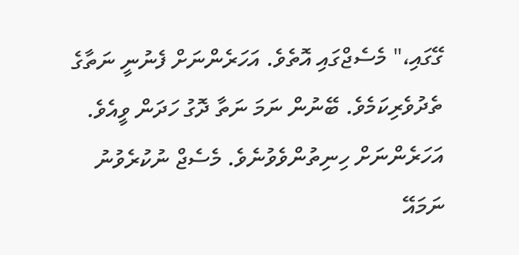ގޭގައި،" މެސެޖްގައި އޮތެވެ. އަހަރެންނަށް ފެނުނީ ނަތާގެ ތެދުވެރިކަމެވެ. ބޭނުން ނަމަ ނަތާ ދޮގު ހަދަން ވީއެވެ. އަހަރެންނަށް ހިނިތުންވެވުނެވެ. މެސެޖް ނުކުރެވުނު ނަމައޭ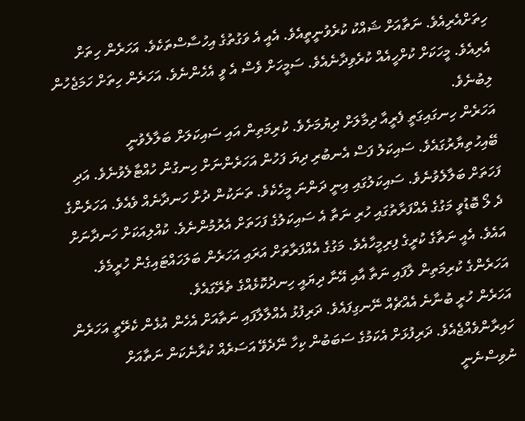ހިތަށްއެރިއެވެ. ނަތާއަށް ޝައްކު ކުރެވުނީތީއެވެ. އެއީ އެ ވަގުތުގެ އިހުސާސްތަކެވެ. އަހަރެން ހިތަށް އެރިއެވެ. މީހަކަށް ކުށްހީއެއް ކުރެވިދާނެއެވެ. ސަމީހަށް ވެސް އެ ވީ އެހެންނެވެ. އަހަރެން ހިތަށް ހަމަޖެހުން ލިބުނެވެ.
އަހަރެން ހިނގައިގަތީ ފެރީއާ ދިމާލަށް ދިޔުމަށެވެ. ކުރިމަތިން އައި ސައިކަލަށް ބަލާލެވުނީ ބޭއިހުތިޔާރުގައެވެ. ސައިކަލު ފަސް އެނބުރި ދިޔަ ފަހުން އަހަރެންނަށް ހިނގުން ހުއްޓާލެވުނެވެ. އަދި ފަހަތަށް ބަލާލެވުނެވެ. ސައިކަލުގައި އިނީ ދަންނަ މީހެކެވެ. ތަނަކުން ދުށް ހަނދާނެއް ވެއެވެ. އަހަރެންގެ ދެ ލޯ ބޮޑުވީ މަގުގެ އެއްފަރާތުގައި ހުރި ނަތާ އެ ސައިކަލުގެ ފަހަތަށް އެރުމުންނެވެ. ކުއްލިއަކަށް ހަނދާނަށް އައެވެ. އެއީ ނަތާގެ ކުރީގެ ފިރިމީހާއެވެ. މަގުގެ އެއްފަރާތަށް އަރައި އަހަރެން ބަލަހައްޓައިގެން ހުރީމެވެ. އަހަރެންގެ ކުރިމަތިން ލާފައި ނަތާ އާއި އޭނާ ދިޔައީ ހިނދުކޮޅެއްގެ ތެރޭގައެވެ.
އަހަރެން ހުރީ ބުނާނެ އެއްޗެއް ނޭނގިފައެވެ. ދަރިފުޅު އެއްލާލާފައި ނަތާއަށް އެހެން އުޅެން ކެރޭތީ އަހަރެން ހައިރާންވެއްޖެއެވެ. ދަރިފުޅަށް އެކަމުގެ ސަބަބުން ކިހާ ނޭދެވޭ އަސަރެއް ކުރާނެކަން ނަތާއަށް ނުވިސްނެނީ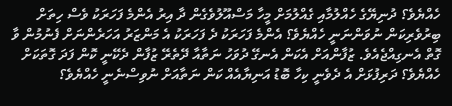ހެއްޔެވެ؟ ދުނިޔޭގެ ހެއްލުމާއި ގެއްލުމަށް މީހާ މަސްއޫލުވެގެން ދާ އިރު އެންމެ ފަހަރަކު ވެސް ހިތަށް ބިރުވެރިކަން ނުވަންނަނީ ހެއްޔެވެ؟ އެންމެ ފަހަރަކު ދެ ފަހަރަކު އެ މަންޒަރު އަހަރެންނަށް ފެނުމުން ވާ ގޮތް އެނގިއްޖެއެވެ. ޒުފާންއަށް އެކަން އެނގޭ ދުވަހު ނަތާއާ ދޭތެރޭ ޒުފާން ދެކޭނީ ކޮން ފަދަ ގޮތަކަށް ހެއްޔެވެ؟ ދަރިފުޅަށް އެ ދެވެނީ ކިހާ ބޮޑު އަނިޔާއެއް ކަން ނަތާއަށް ނުވިސްނެނީ ހެއްޔެވެ؟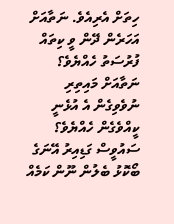ހިތަށް އެރިއެވެ. ނަތާއަށް އަހަރެން ދޭން ވީ ކިތައް ފުރުސަތު ހެއްޔެވެ؟ ނަތާއަށް މައިތިރި ނުވެވިގެން އެ އުޅެނީ ކީއްވެގެން ހެއްޔެވެ؟ ސައުވީސް ގަޑިއިރު އޭނަގެ ބޯކޮޅު ބެލުން ނޫން ކަމެއް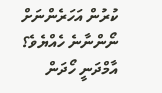ކުރުން އަހަރެންނަށް ނޯންނާނެ ހެއްޔެވެ؟ އާމްދަނީ ހޯދަން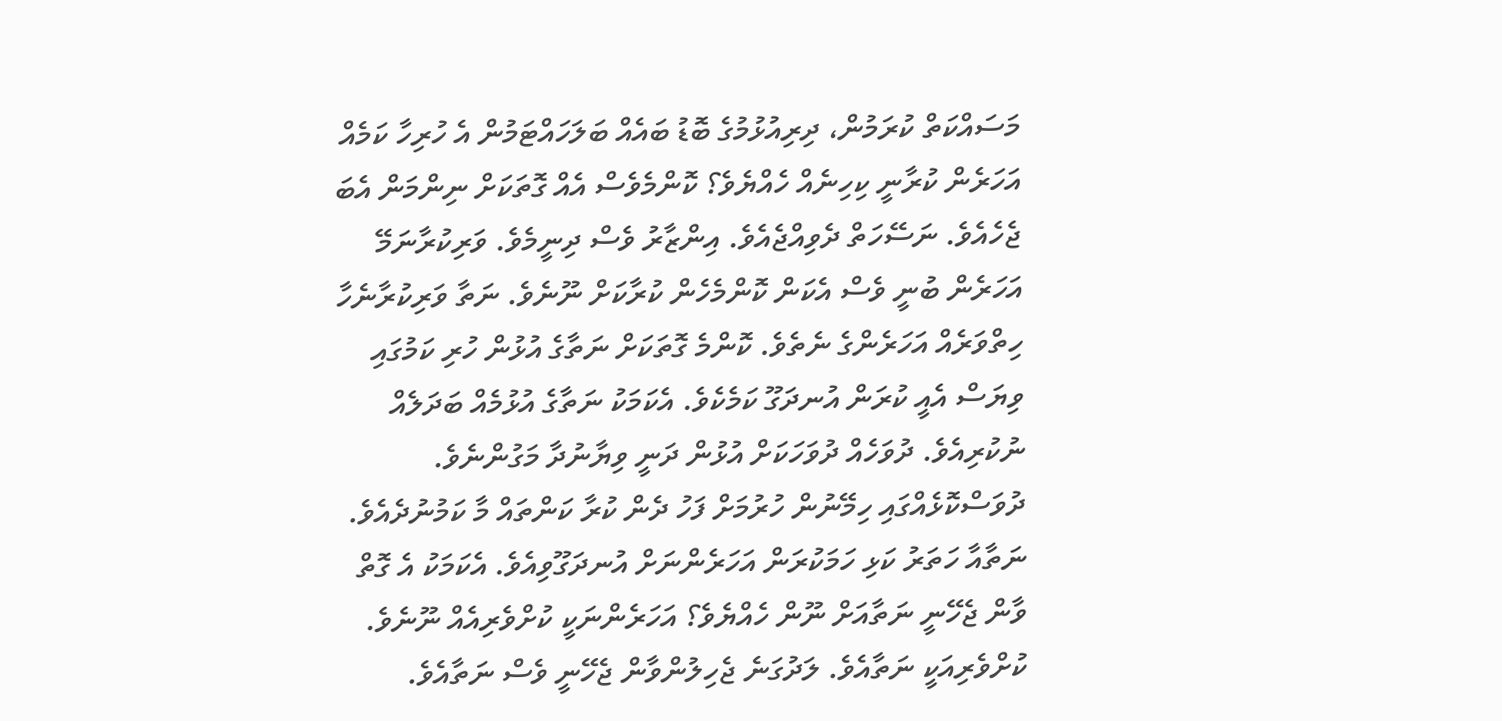މަސައްކަތް ކުރަމުން، ދިރިއުޅުމުގެ ބޮޑު ބައެއް ބަލަހައްޓަމުން އެ ހުރިހާ ކަމެއް އަހަރެން ކުރާނީ ކިހިނެއް ހެއްޔެވެ؟ ކޮންމެވެސް އެއް ގޮތަކަށް ނިންމަން އެބަ ޖެހެއެވެ. ނަސޭހަތް ދެވިއްޖެއެވެ. އިންޒާރު ވެސް ދިނީމެވެ. ވަރިކުރާނަމޭ އަހަރެން ބުނީ ވެސް އެކަން ކޮންމެހެން ކުރާކަށް ނޫނެވެ. ނަތާ ވަރިކުރާނެހާ ހިތްވަރެއް އަހަރެންގެ ނެތެވެ. ކޮންމެ ގޮތަކަށް ނަތާގެ އުޅުން ހުރި ކަމުގައި ވިޔަސް އެއީ ކުރަން އުނދަގޫ ކަމެކެވެ. އެކަމަކު ނަތާގެ އުޅުމެއް ބަދަލެއް ނުކުރިއެވެ. ދުވަހެއް ދުވަހަކަށް އުޅުން ދަނީ ވިޔާނުދާ މަގުންނެވެ. ދުވަސްކޮޅެއްގައި ހިމޭނުން ހުރުމަށް ފަހު ދެން ކުރާ ކަންތައް މާ ކަމުނުދެއެވެ.
ނަތާއާ ހަތަރު ކަޅި ހަމަކުރަން އަހަރެންނަށް އުނދަގޫވިއެވެ. އެކަމަކު އެ ގޮތް ވާން ޖެހޭނީ ނަތާއަށް ނޫން ހެއްޔެވެ؟ އަހަރެންނަކީ ކުށްވެރިއެއް ނޫނެވެ. ކުށްވެރިއަކީ ނަތާއެވެ. ލަދުގަނެ ޖެހިލުންވާން ޖެހޭނީ ވެސް ނަތާއެވެ.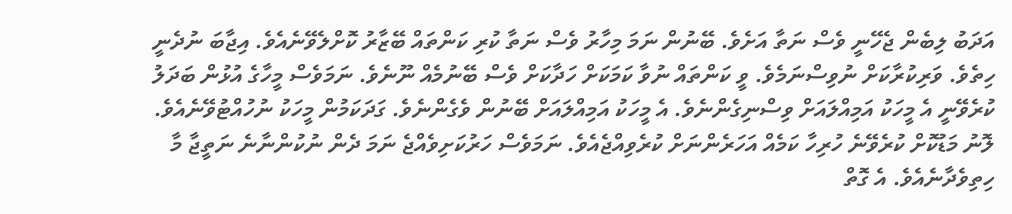އަދަބު ލިބެން ޖެހޭނީ ވެސް ނަތާ އަށެވެ. ބޭނުން ނަމަ މިހާރު ވެސް ނަތާ ކުރި ކަންތައް ބޭޒާރު ކޮށްލެވޭނެއެވެ. އިޖާބަ ނުދެނީ ހިތެވެ. ވަރިކުރާކަށް ނުވިސްނަމެވެ. ވީ ކަންތައް ނުވާ ކަމަކަށް ހަދާކަށް ވެސް ބޭނުމެއް ނޫނެވެ. ނަމަވެސް މީހާގެ އުޅުން ބަދަލު ކުރެވޭނީ އެ މީހަކު އަމިއްލައަށް ވިސްނިގެންނެވެ. އެ މީހަކު އަމިއްލައަށް ބޭނުން ވެގެންނެވެ. ގަދަކަމުން މީހަކު ނުހުއްޓުވޭނެއެވެ. ލޮނު މަޑުކޮށް ކުރެވޭނެ ހުރިހާ ކަމެއް އަހަރެންނަށް ކުރެވިއްޖެއެވެ. ނަމަވެސް ހަރުކަށިވެއްޖެ ނަމަ ދެން ނުކުންނާނެ ނަތީޖާ މާ ހިތިވެދާނެއެވެ. އެ ގޮތް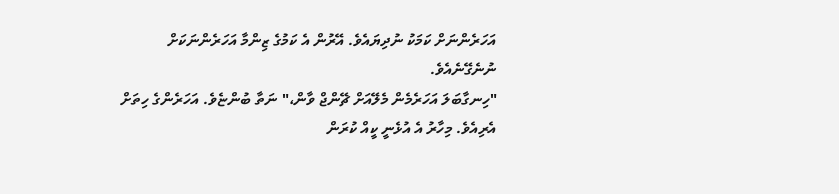އަހަރެންނަށް ކަމަކު ނުދިޔައެވެ. އޭރުން އެ ކަމުގެ ޒިންމާ އަހަރެންނަކަށް ނުނެގޭނެއެވެ.
"ހިނގާބަލަ އަހަރެމެން މެލޭއަށް ޗޭންޖް ވާން،" ނަތާ ބުންޏެވެ. އަހަރެންގެ ހިތަށް އެރިއެވެ. މިހާރު އެ އުޅެނީ ކީއް ކުރަން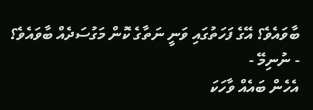ބާވައެވެ؟ އޭގެ ފަހަތުގައި ވަނީ ނަތާގެ ކޮން މަގުސަދެއް ބާވައެވެ؟
- ނުނިމޭ -
އެހެން ބައެއް ވާހަކަ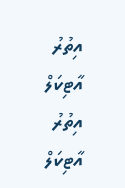އިތުރު އާޓިކަލް
އިތުރު އާޓިކަލް